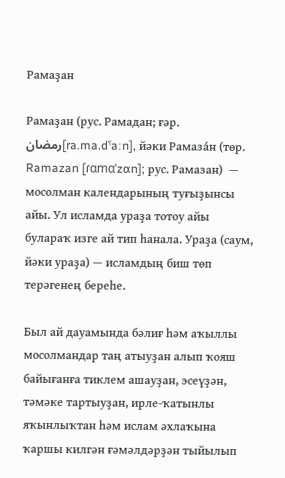Рамаҙан

Рамаҙан (рус. Рамадан; ғәр. رمضان[ra.ma.dˤaːn], йәки Рамаза́н (төр. Ramazan [ɾɑmɑˈzɑn]; рус. Рамазан)  — мосолман календарының туғыҙынсы айы. Ул исламда ураҙа тотоу айы булараҡ изге ай тип һанала. Ураҙа (саум, йәки ураҙа) — исламдың биш төп терәгенең береһе.

Был ай дауамында бәлиғ һәм аҡыллы мосолмандар таң атыуҙан алып ҡояш байығанға тиклем ашауҙан, эсеүҙән, тәмәке тартыуҙан, ирле-ҡатынлы яҡынлыҡтан һәм ислам әхлаҡына ҡаршы килгән ғәмәлдәрҙән тыйылып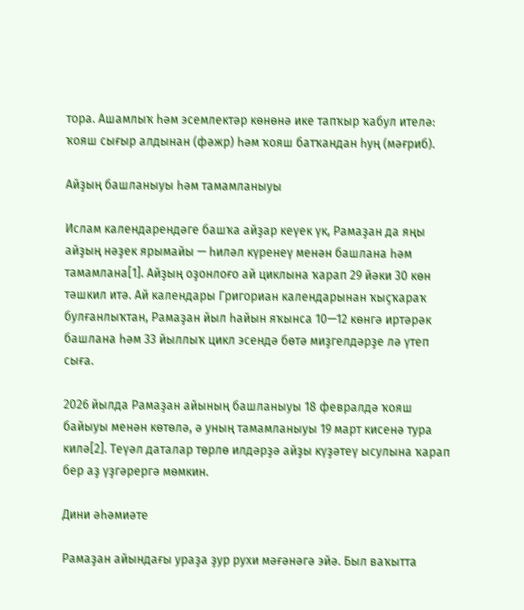тора. Ашамлыҡ һәм эсемлектәр көнөнә ике тапҡыр ҡабул ителә: ҡояш сығыр алдынан (фәжр) һәм ҡояш батҡандан һуң (мәғриб).

Айҙың башланыуы һәм тамамланыуы

Ислам календарендәге башҡа айҙар кеүек үк, Рамаҙан да яңы айҙың нәҙек ярымайы — һиләл күренеү менән башлана һәм тамамлана[1]. Айҙың оҙонлоғо ай циклына ҡарап 29 йәки 30 көн тәшкил итә. Ай календары Григориан календарынан ҡыҫҡараҡ булғанлыҡтан, Рамаҙан йыл һайын яҡынса 10—12 көнгә иртәрәк башлана һәм 33 йыллыҡ цикл эсендә бөтә миҙгелдәрҙе лә үтеп сыға.

2026 йылда Рамаҙан айының башланыуы 18 февралдә ҡояш байыуы менән көтөлә, ә уның тамамланыуы 19 март кисенә тура килә[2]. Теүәл даталар төрлө илдәрҙә айҙы күҙәтеү ысулына ҡарап бер аҙ үҙгәрергә мөмкин.

Дини әһәмиәте

Рамаҙан айындағы ураҙа ҙур рухи мәғәнәгә эйә. Был ваҡытта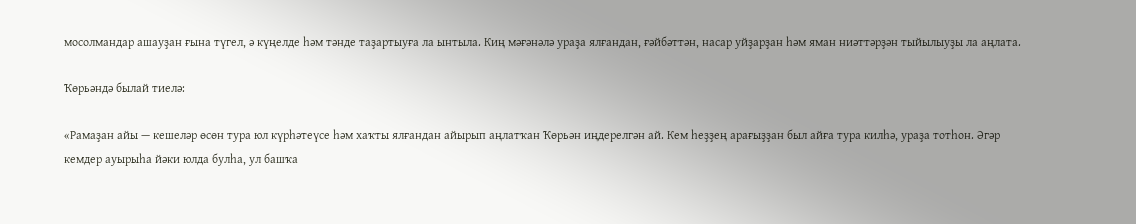мосолмандар ашауҙан ғына түгел, ә күңелде һәм тәнде таҙартыуға ла ынтыла. Киң мәғәнәлә ураҙа ялғандан, ғәйбәттән, насар уйҙарҙан һәм яман ниәттәрҙән тыйылыуҙы ла аңлата.

Ҡөрьәндә былай тиелә:

«Рамаҙан айы — кешеләр өсөн тура юл күрһәтеүсе һәм хаҡты ялғандан айырып аңлатҡан Ҡөрьән иңдерелгән ай. Кем һеҙҙең арағыҙҙан был айға тура килһә, ураҙа тотһон. Әгәр кемдер ауырыһа йәки юлда булһа, ул башҡа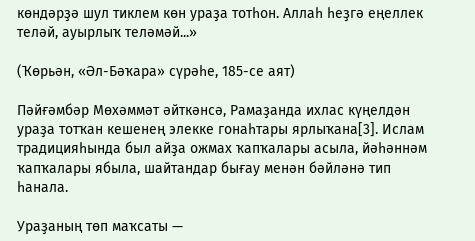көндәрҙә шул тиклем көн ураҙа тотһон. Аллаһ һеҙгә еңеллек теләй, ауырлыҡ теләмәй...»

(Ҡөрьән, «Әл-Бәҡара» сүрәһе, 185-се аят)

Пәйғәмбәр Мөхәммәт әйткәнсә, Рамаҙанда ихлас күңелдән ураҙа тотҡан кешенең элекке гонаһтары ярлыҡана[3]. Ислам традицияһында был айҙа ожмах ҡапҡалары асыла, йәһәннәм ҡапҡалары ябыла, шайтандар бығау менән бәйләнә тип һанала.

Ураҙаның төп маҡсаты —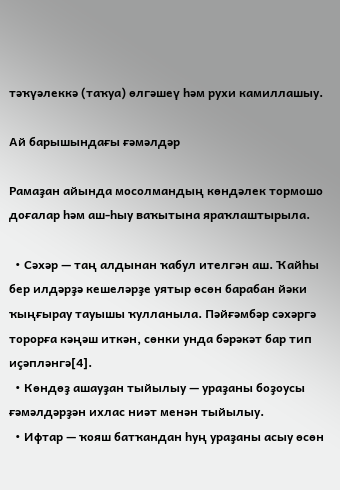тәҡүәлеккә (таҡуа) өлгәшеү һәм рухи камиллашыу.

Ай барышындағы ғәмәлдәр

Рамаҙан айында мосолмандың көндәлек тормошо доғалар һәм аш-һыу ваҡытына яраҡлаштырыла.

  • Сәхәр — таң алдынан ҡабул ителгән аш. Ҡайһы бер илдәрҙә кешеләрҙе уятыр өсөн барабан йәки ҡыңғырау тауышы ҡулланыла. Пәйғәмбәр сәхәргә торорға кәңәш иткән, сөнки унда бәрәкәт бар тип иҫәпләнгә[4].
  • Көндөҙ ашауҙан тыйылыу — ураҙаны боҙоусы ғәмәлдәрҙән ихлас ниәт менән тыйылыу.
  • Ифтар — ҡояш батҡандан һуң ураҙаны асыу өсөн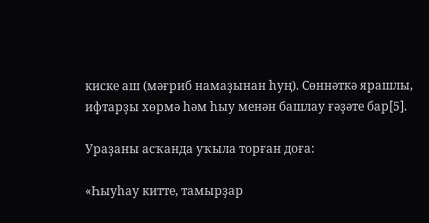киске аш (мәғриб намаҙынан һуң). Сөннәткә ярашлы, ифтарҙы хөрмә һәм һыу менән башлау ғәҙәте бар[5].

Ураҙаны асҡанда уҡыла торған доға:

«Һыуһау китте, тамырҙар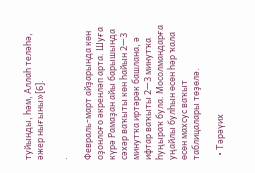туйынды, һәм, Аллаһ теләһә, әжер нығыны»[6].

.

Февраль-март айҙарында көн оҙонлоғо әкренләп арта. Шуға күрә Рамаҙан айы барышында сәхәр ваҡыты көн һайын 2—3 минутҡа иртәрәк башлана, ә ифтар ваҡыты 2—3 минутҡа һуңыраҡ була. Мосолмандарға уңайлы булһын өсөн һәр ҡала өсөн махсус ваҡыт таблицалары төҙөлә.

  • Тәрәүих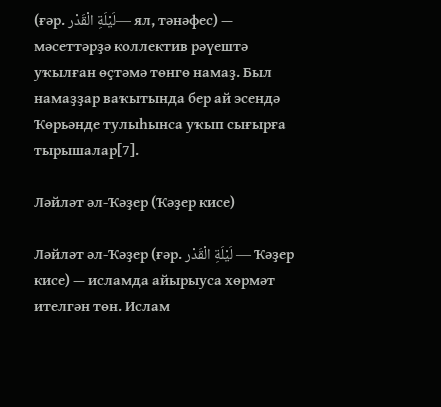(ғәр. لَيْلَةِ الْقَدْر— ял, тәнәфес) — мәсеттәрҙә коллектив рәүештә уҡылған өҫтәмә төнгө намаҙ. Был намаҙҙар ваҡытында бер ай эсендә Ҡөрьәнде тулыһынса уҡып сығырға тырышалар[7].

Ләйләт әл-Ҡәҙер (Ҡәҙер кисе)

Ләйләт әл-Ҡәҙер (ғәр. لَيْلَةِ الْقَدْر — Ҡәҙер кисе) — исламда айырыуса хөрмәт ителгән төн. Ислам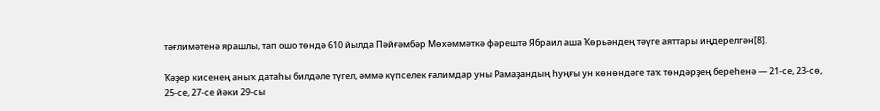тәғлимәтенә ярашлы, тап ошо төндә 610 йылда Пәйғәмбәр Мөхәммәткә фәрештә Ябраил аша Ҡөрьәндең тәүге аяттары иңдерелгән[8].

Ҡәҙер кисенең аныҡ датаһы билдәле түгел, әммә күпселек ғалимдар уны Рамаҙандың һуңғы ун көнөндәге таҡ төндәрҙең береһенә — 21-се, 23-сө, 25-се, 27-се йәки 29-сы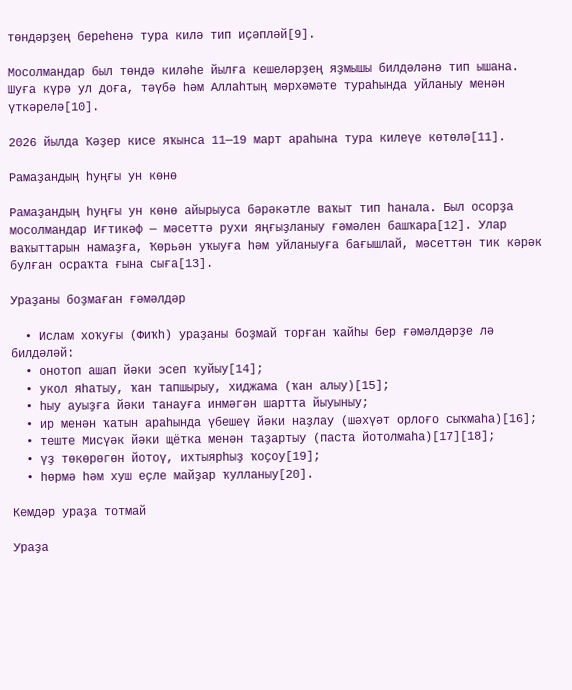төндәрҙең береһенә тура килә тип иҫәпләй[9].

Мосолмандар был төндә киләһе йылға кешеләрҙең яҙмышы билдәләнә тип ышана. Шуға күрә ул доға, тәүбә һәм Аллаһтың мәрхәмәте тураһында уйланыу менән үткәрелә[10].

2026 йылда Ҡәҙер кисе яҡынса 11—19 март араһына тура килеүе көтөлә[11].

Рамаҙандың һуңғы ун көнө

Рамаҙандың һуңғы ун көнө айырыуса бәрәкәтле ваҡыт тип һанала. Был осорҙа мосолмандар Иғтикәф — мәсеттә рухи яңғыҙланыу ғәмәлен башҡара[12]. Улар ваҡыттарын намаҙға, Ҡөрьән уҡыуға һәм уйланыуға бағышлай, мәсеттән тик кәрәк булған осраҡта ғына сыға[13].

Ураҙаны боҙмаған ғәмәлдәр

  • Ислам хоҡуғы (Фиҡһ) ураҙаны боҙмай торған ҡайһы бер ғәмәлдәрҙе лә билдәләй:
  • онотоп ашап йәки эсеп ҡуйыу[14];
  • укол яһатыу, ҡан тапшырыу, хиджама (ҡан алыу)[15];
  • һыу ауыҙға йәки танауға инмәгән шартта йыуыныу;
  • ир менән ҡатын араһында үбешеү йәки наҙлау (шәхүәт орлоғо сыҡмаһа)[16];
  • теште Мисүәк йәки щётка менән таҙартыу (паста йотолмаһа)[17][18];
  • үҙ төкөрөгөн йотоү, ихтыярһыҙ ҡоҫоу[19];
  • һөрмә һәм хуш еҫле майҙар ҡулланыу[20].

Кемдәр ураҙа тотмай

Ураҙа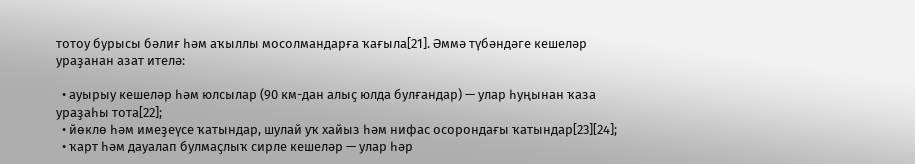тотоу бурысы бәлиғ һәм аҡыллы мосолмандарға ҡағыла[21]. Әммә түбәндәге кешеләр ураҙанан азат ителә:

  • ауырыу кешеләр һәм юлсылар (90 км-дан алыҫ юлда булғандар) — улар һуңынан ҡаза ураҙаһы тота[22];
  • йөклө һәм имеҙеүсе ҡатындар, шулай уҡ хайыз һәм нифас осорондағы ҡатындар[23][24];
  • ҡарт һәм дауалап булмаҫлыҡ сирле кешеләр — улар һәр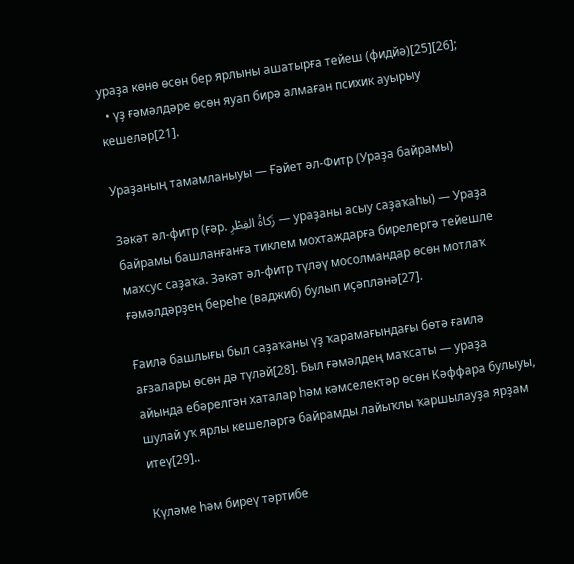ураҙа көнө өсөн бер ярлыны ашатырға тейеш (фидйә)[25][26];
  • үҙ ғәмәлдәре өсөн яуап бирә алмаған психик ауырыу кешеләр[21].

Ураҙаның тамамланыуы — Ғәйет әл-Фитр (Ураҙа байрамы)

Зәкәт әл-фитр (ғәр. زَكاةُ الفِطْرِ — ураҙаны асыу саҙаҡаһы) — Ураҙа байрамы башланғанға тиклем мохтаждарға бирелергә тейешле махсус саҙаҡа. Зәкәт әл-фитр түләү мосолмандар өсөн мотлаҡ ғәмәлдәрҙең береһе (ваджиб) булып иҫәпләнә[27].

Ғаилә башлығы был саҙаҡаны үҙ ҡарамағындағы бөтә ғаилә ағзалары өсөн дә түләй[28]. Был ғәмәлдең маҡсаты — ураҙа айында ебәрелгән хаталар һәм кәмселектәр өсөн Кәффара булыуы, шулай уҡ ярлы кешеләргә байрамды лайыҡлы ҡаршылауҙа ярҙам итеү[29]..

Күләме һәм биреү тәртибе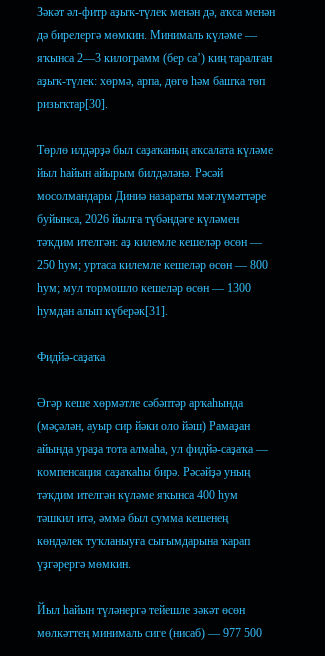Зәкәт әл-фитр аҙыҡ-түлек менән дә, аҡса менән дә бирелергә мөмкин. Минималь күләме — яҡынса 2—3 килограмм (бер са’) киң таралған аҙыҡ-түлек: хөрмә, арпа, дөгө һәм башҡа төп ризыҡтар[30].

Төрлө илдәрҙә был саҙаҡаның аҡсалата күләме йыл һайын айырым билдәләнә. Рәсәй мосолмандары Диниә назараты мәғлүмәттәре буйынса, 2026 йылға түбәндәге күләмен тәҡдим ителгән: аҙ килемле кешеләр өсөн — 250 һум; уртаса килемле кешеләр өсөн — 800 һум; мул тормошло кешеләр өсөн — 1300 һумдан алып күберәк[31].

Фидйә-саҙаҡа

Әгәр кеше хөрмәтле сәбәптәр арҡаһында (мәҫәлән, ауыр сир йәки оло йәш) Рамаҙан айында ураҙа тота алмаһа, ул фидйә-саҙаҡа — компенсация саҙаҡаһы бирә. Рәсәйҙә уның тәҡдим ителгән күләме яҡынса 400 һум тәшкил итә, әммә был сумма кешенең көндәлек туҡланыуға сығымдарына ҡарап үҙгәрергә мөмкин.

Йыл һайын түләнергә тейешле зәкәт өсөн мөлкәттең минималь сиге (нисаб) — 977 500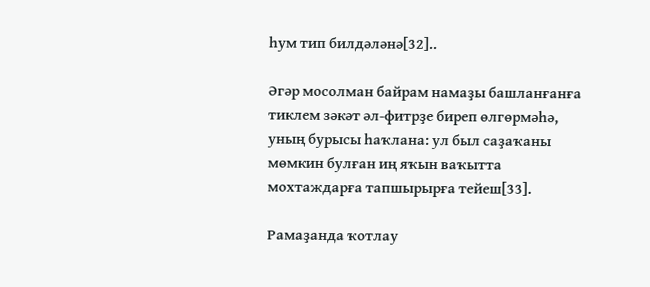һум тип билдәләнә[32]..

Әгәр мосолман байрам намаҙы башланғанға тиклем зәкәт әл-фитрҙе биреп өлгөрмәһә, уның бурысы һаҡлана: ул был саҙаҡаны мөмкин булған иң яҡын ваҡытта мохтаждарға тапшырырға тейеш[33].

Рамаҙанда ҡотлау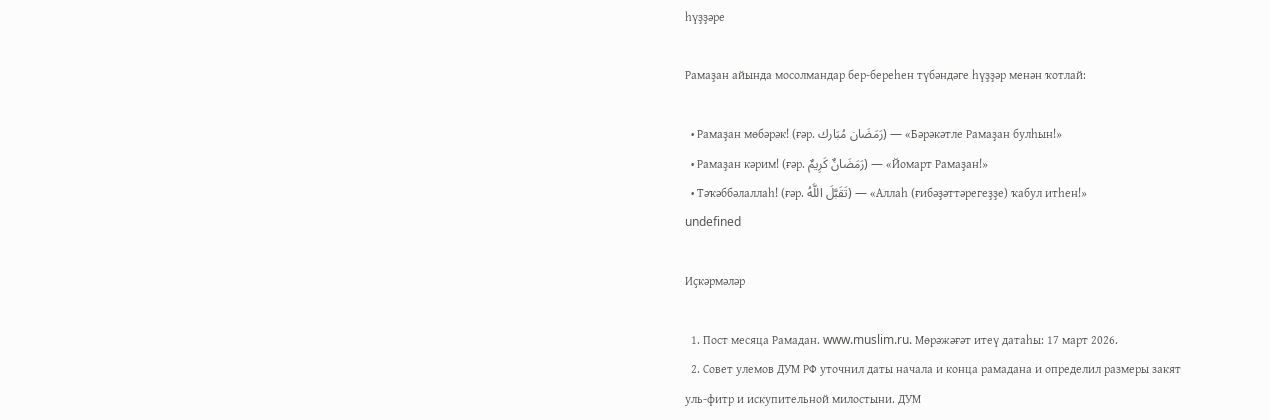һүҙҙәре

Рамаҙан айында мосолмандар бер-береһен түбәндәге һүҙҙәр менән ҡотлай:

  • Рамаҙан мөбәрәк! (ғәр. رَمَضَان مُبَارك) — «Бәрәкәтле Рамаҙан булһын!»
  • Рамаҙан кәрим! (ғәр. رَمَضَانٌ كَرِيمٌ) — «Йомарт Рамаҙан!»
  • Тәҡәббәлаллаһ! (ғәр. تَقَبَّلَ اللَّهُ) — «Аллаһ (ғибәҙәттәрегеҙҙе) ҡабул итһен!»
undefined

Иҫкәрмәләр

  1. Пост месяца Рамадан. www.muslim.ru. Мөрәжәғәт итеү датаһы: 17 март 2026.
  2. Совет улемов ДУМ РФ уточнил даты начала и конца рамадана и определил размеры закят уль-фитр и искупительной милостыни. ДУМ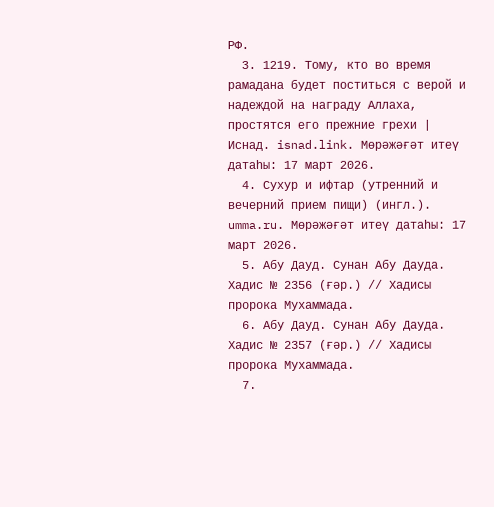РФ.
  3. 1219. Тому, кто во время рамадана будет поститься с верой и надеждой на награду Аллаха, простятся его прежние грехи | Иснад. isnad.link. Мөрәжәғәт итеү датаһы: 17 март 2026.
  4. Сухур и ифтар (утренний и вечерний прием пищи) (ингл.). umma.ru. Мөрәжәғәт итеү датаһы: 17 март 2026.
  5. Абу Дауд. Сунан Абу Дауда. Хадис № 2356 (ғәр.) // Хадисы пророка Мухаммада.
  6. Абу Дауд. Сунан Абу Дауда. Хадис № 2357 (ғәр.) // Хадисы пророка Мухаммада.
  7.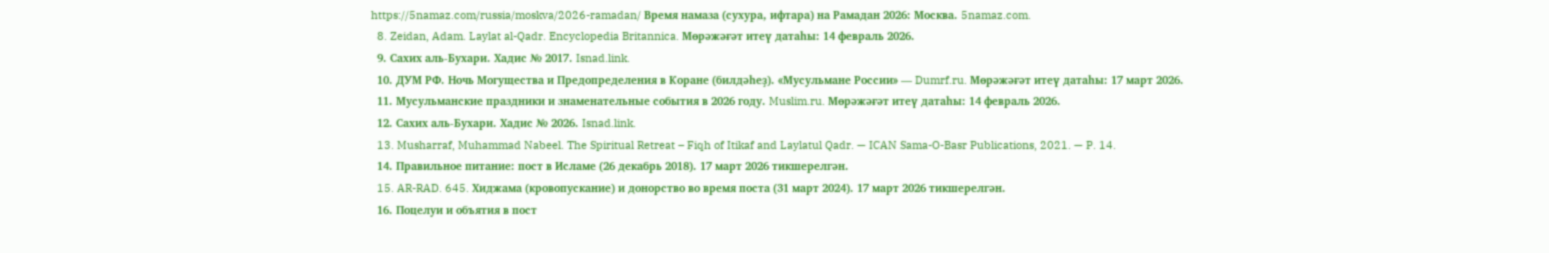https://5namaz.com/russia/moskva/2026-ramadan/ Время намаза (сухура, ифтара) на Рамадан 2026: Москва. 5namaz.com.
  8. Zeidan, Adam. Laylat al-Qadr. Encyclopedia Britannica. Мөрәжәғәт итеү датаһы: 14 февраль 2026.
  9. Сахих аль-Бухари. Хадис № 2017. Isnad.link.
  10. ДУМ РФ. Ночь Могущества и Предопределения в Коране (билдәһеҙ). «Мусульмане России» — Dumrf.ru. Мөрәжәғәт итеү датаһы: 17 март 2026.
  11. Мусульманские праздники и знаменательные события в 2026 году. Muslim.ru. Мөрәжәғәт итеү датаһы: 14 февраль 2026.
  12. Сахих аль-Бухари. Хадис № 2026. Isnad.link.
  13. Musharraf, Muhammad Nabeel. The Spiritual Retreat – Fiqh of Itikaf and Laylatul Qadr. — ICAN Sama-O-Basr Publications, 2021. — P. 14.
  14. Правильное питание: пост в Исламе (26 декабрь 2018). 17 март 2026 тикшерелгән.
  15. AR-RAD. 645. Хиджама (кровопускание) и донорство во время поста (31 март 2024). 17 март 2026 тикшерелгән.
  16. Поцелуи и объятия в пост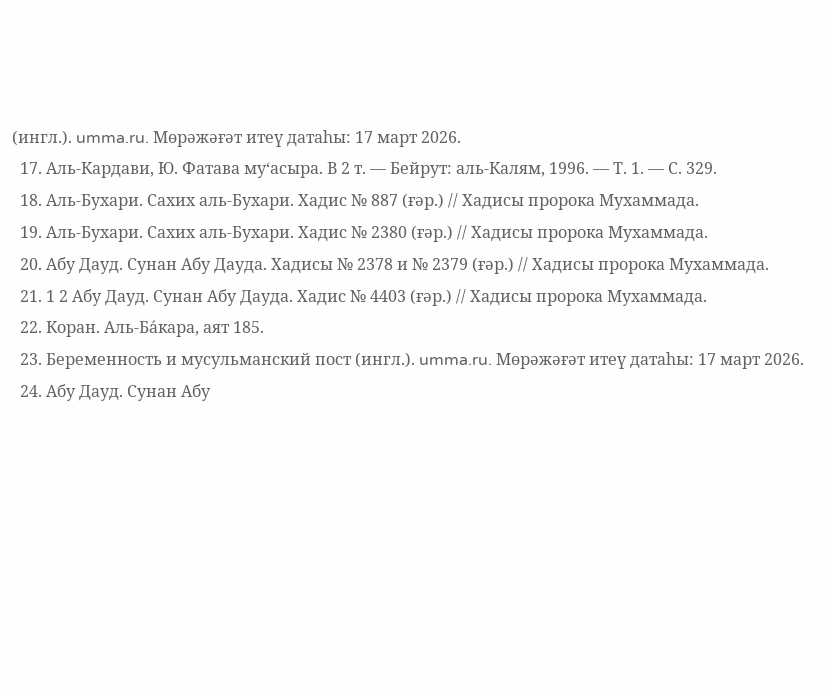(ингл.). umma.ru. Мөрәжәғәт итеү датаһы: 17 март 2026.
  17. Аль-Кардави, Ю. Фатава му‘асыра. В 2 т. — Бейрут: аль-Калям, 1996. — Т. 1. — С. 329.
  18. Аль-Бухари. Сахих аль-Бухари. Хадис № 887 (ғәр.) // Хадисы пророка Мухаммада.
  19. Аль-Бухари. Сахих аль-Бухари. Хадис № 2380 (ғәр.) // Хадисы пророка Мухаммада.
  20. Абу Дауд. Сунан Абу Дауда. Хадисы № 2378 и № 2379 (ғәр.) // Хадисы пророка Мухаммада.
  21. 1 2 Абу Дауд. Сунан Абу Дауда. Хадис № 4403 (ғәр.) // Хадисы пророка Мухаммада.
  22. Коран. Аль-Ба́кара, аят 185.
  23. Беременность и мусульманский пост (ингл.). umma.ru. Мөрәжәғәт итеү датаһы: 17 март 2026.
  24. Абу Дауд. Сунан Абу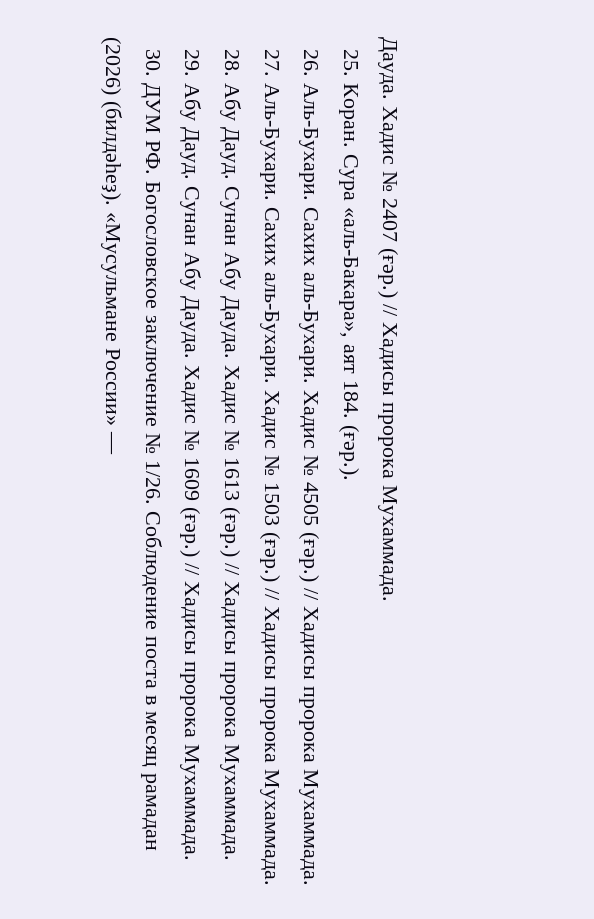Дауда. Хадис № 2407 (ғәр.) // Хадисы пророка Мухаммада.
  25. Коран. Сура «аль-Бакара», аят 184. (ғәр.).
  26. Аль-Бухари. Сахих аль-Бухари. Хадис № 4505 (ғәр.) // Хадисы пророка Мухаммада.
  27. Аль-Бухари. Сахих аль-Бухари. Хадис № 1503 (ғәр.) // Хадисы пророка Мухаммада.
  28. Абу Дауд. Сунан Абу Дауда. Хадис № 1613 (ғәр.) // Хадисы пророка Мухаммада.
  29. Абу Дауд. Сунан Абу Дауда. Хадис № 1609 (ғәр.) // Хадисы пророка Мухаммада.
  30. ДУМ РФ. Богословское заключение № 1/26. Соблюдение поста в месяц рамадан (2026) (билдәһеҙ). «Мусульмане России» —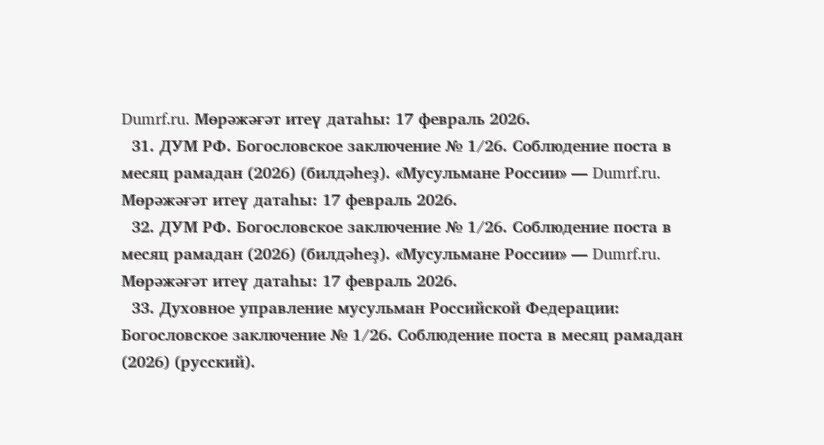Dumrf.ru. Мөрәжәғәт итеү датаһы: 17 февраль 2026.
  31. ДУМ РФ. Богословское заключение № 1/26. Соблюдение поста в месяц рамадан (2026) (билдәһеҙ). «Мусульмане России» — Dumrf.ru. Мөрәжәғәт итеү датаһы: 17 февраль 2026.
  32. ДУМ РФ. Богословское заключение № 1/26. Соблюдение поста в месяц рамадан (2026) (билдәһеҙ). «Мусульмане России» — Dumrf.ru. Мөрәжәғәт итеү датаһы: 17 февраль 2026.
  33. Духовное управление мусульман Российской Федерации: Богословское заключение № 1/26. Соблюдение поста в месяц рамадан (2026) (русский).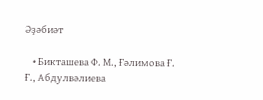Әҙәбиәт

    • Бикташева Ф. М., Ғәлимова Ғ. Ғ., Абдулвәлиева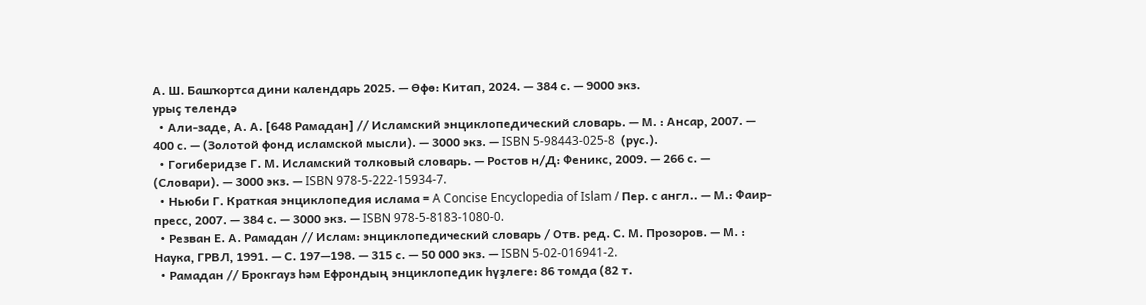А. Ш. Башҡортса дини календарь 2025. — Өфө: Китап, 2024. — 384 с. — 9000 экз.
урыҫ телендә
  • Али-заде, А. А. [648 Рамадан] // Исламский энциклопедический словарь. — М. : Ансар, 2007. — 400 с. — (Золотой фонд исламской мысли). — 3000 экз. — ISBN 5-98443-025-8  (рус.).
  • Гогиберидзе Г. М. Исламский толковый словарь. — Ростов н/Д: Феникс, 2009. — 266 с. — (Словари). — 3000 экз. — ISBN 978-5-222-15934-7.
  • Ньюби Г. Краткая энциклопедия ислама = A Concise Encyclopedia of Islam / Пер. с англ.. — М.: Фаир-пресс, 2007. — 384 с. — 3000 экз. — ISBN 978-5-8183-1080-0.
  • Резван Е. А. Рамадан // Ислам: энциклопедический словарь / Отв. ред. С. М. Прозоров. — М. : Наука, ГРВЛ, 1991. — С. 197—198. — 315 с. — 50 000 экз. — ISBN 5-02-016941-2.
  • Рамадан // Брокгауз һәм Ефрондың энциклопедик һүҙлеге: 86 томда (82 т.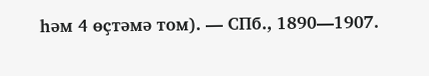һәм 4 өҫтәмә том). — СПб., 1890—1907.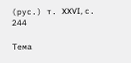(рус.) т. XXVI, с. 244

Тема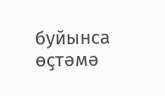буйынса өҫтәмә